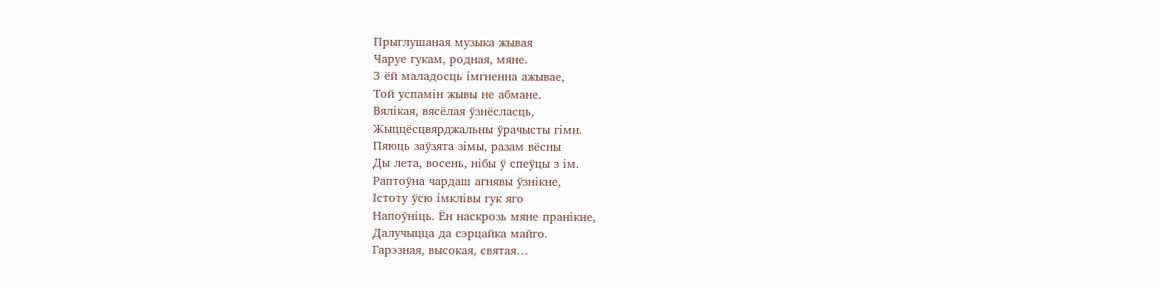Прыглушаная музыка жывая
Чаруе гукам, родная, мяне.
З ёй маладосць імгненна ажывае,
Той успамін жывы не абмане.
Вялікая, вясёлая ўзнёсласць,
Жыццёсцвярджальны ўрачысты гімн.
Пяюць заўзята зімы, разам вёсны
Ды лета, восень, нібы ў спеўцы з ім.
Раптоўна чардаш агнявы ўзнікне,
Істоту ўсю імклівы гук яго
Напоўніць. Ён наскрозь мяне пранікне,
Далучыцца да сэрцайка майго.
Гарэзная, высокая, святая…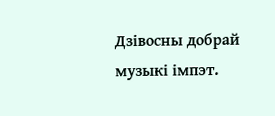Дзівосны добрай музыкі імпэт.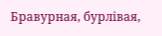Бравурная, бурлівая,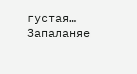густая…
Запаланяе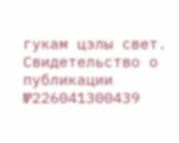гукам цэлы свет.
Свидетельство о публикации №226041300439